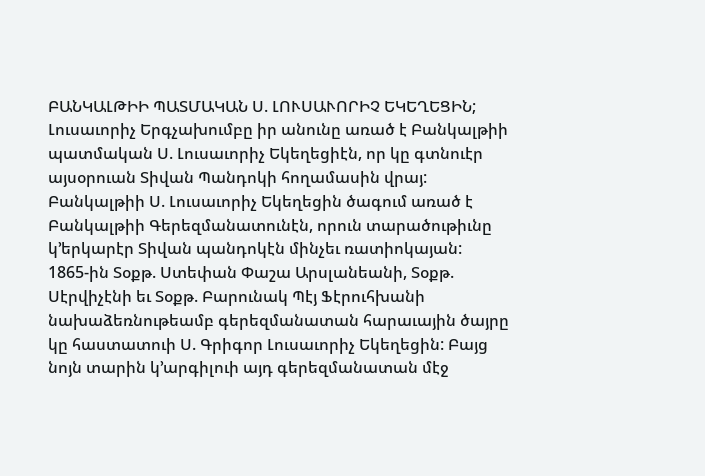ԲԱՆԿԱԼԹԻԻ ՊԱՏՄԱԿԱՆ Ս. ԼՈՒՍԱՒՈՐԻՉ ԵԿԵՂԵՑԻՆ;
Լուսաւորիչ Երգչախումբը իր անունը առած է Բանկալթիի պատմական Ս. Լուսաւորիչ Եկեղեցիէն, որ կը գտնուէր այսօրուան Տիվան Պանդոկի հողամասին վրայ: Բանկալթիի Ս. Լուսաւորիչ Եկեղեցին ծագում առած է Բանկալթիի Գերեզմանատունէն, որուն տարածութիւնը կ՚երկարէր Տիվան պանդոկէն մինչեւ ռատիոկայան:
1865-ին Տօքթ. Ստեփան Փաշա Արսլանեանի, Տօքթ. Սէրվիչէնի եւ Տօքթ. Բարունակ Պէյ Ֆէրուհխանի նախաձեռնութեամբ գերեզմանատան հարաւային ծայրը կը հաստատուի Ս. Գրիգոր Լուսաւորիչ Եկեղեցին: Բայց նոյն տարին կ՚արգիլուի այդ գերեզմանատան մէջ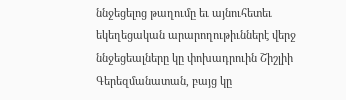ննջեցելոց թաղումը եւ այնուհետեւ եկեղեցական արարողութիւններէ վերջ ննջեցեալները կը փոխադրուին Շիշլիի Գերեզմանատան, բայց կը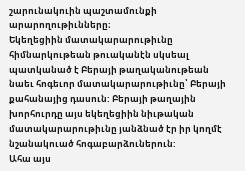շարունակուին պաշտամունքի արարողութիւնները։
Եկեղեցիին մատակարարութիւնը հիմնարկութեան թուականէն սկսեալ պատկանած է Բերայի թաղականութեան նաեւ հոգեւոր մատակարարութիւնը՝ Բերայի քահանայից դասուն: Բերայի թաղային խորհուրդը այս եկեղեցիին նիւթական մատակարարութիւնը յանձնած էր իր կողմէ նշանակուած հոգաբարձուներուն:
Ահա այս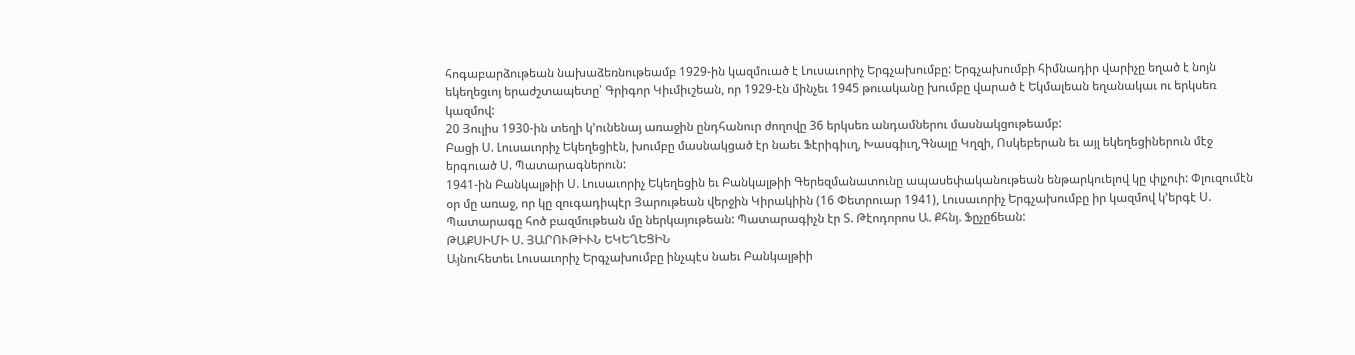հոգաբարձութեան նախաձեռնութեամբ 1929-ին կազմուած է Լուսաւորիչ Երգչախումբը: Երգչախումբի հիմնադիր վարիչը եղած է նոյն եկեղեցւոյ երաժշտապետը՝ Գրիգոր Կիւմիւշեան, որ 1929-էն մինչեւ 1945 թուականը խումբը վարած է Եկմալեան եղանակաւ ու երկսեռ կազմով:
20 Յուլիս 1930-ին տեղի կ’ունենայ առաջին ընդհանուր ժողովը 36 երկսեռ անդամներու մասնակցութեամբ:
Բացի Ս. Լուսաւորիչ Եկեղեցիէն, խումբը մասնակցած էր նաեւ Ֆէրիգիւղ, Խասգիւղ,Գնալը Կղզի, Ոսկեբերան եւ այլ եկեղեցիներուն մէջ երգուած Ս. Պատարագներուն:
1941-ին Բանկալթիի Ս. Լուսաւորիչ Եկեղեցին եւ Բանկալթիի Գերեզմանատունը ապասեփականութեան ենթարկուելով կը փլչուի: Փլուզումէն օր մը առաջ, որ կը զուգադիպէր Յարութեան վերջին Կիրակիին (16 Փետրուար 1941), Լուսաւորիչ Երգչախումբը իր կազմով կ՚երգէ Ս. Պատարագը հոծ բազմութեան մը ներկայութեան: Պատարագիչն էր Տ. Թէոդորոս Ա. Քհնյ. Ֆըչըճեան:
ԹԱՔՍԻՄԻ Ս. ՅԱՐՈՒԹԻՒՆ ԵԿԵՂԵՑԻՆ
Այնուհետեւ Լուսաւորիչ Երգչախումբը ինչպէս նաեւ Բանկալթիի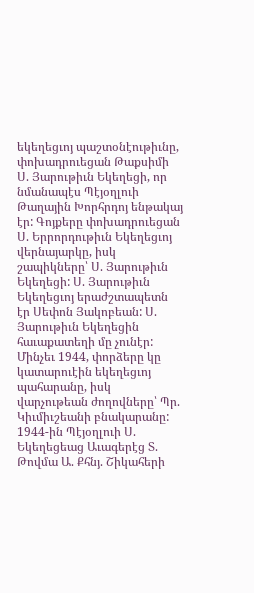եկեղեցւոյ պաշտօնէութիւնը, փոխադրուեցան Թաքսիմի Ս. Յարութիւն Եկեղեցի, որ նմանապէս Պէյօղլուի Թաղային Խորհրդոյ ենթակայ էր: Գոյքերը փոխադրուեցան Ս. Երրորդութիւն Եկեղեցւոյ վերնայարկը, իսկ շապիկները՝ Ս. Յարութիւն Եկեղեցի: Ս. Յարութիւն Եկեղեցւոյ երաժշտապետն էր Սեփոն Յակոբեան: Ս. Յարութիւն Եկեղեցին հաւաքատեղի մը չունէր: Մինչեւ 1944, փորձերը կը կատարուէին եկեղեցւոյ պահարանը, իսկ վարչութեան ժողովները՝ Պր. Կիւմիւշեանի բնակարանը:
1944-ին Պէյօղլուի Ս. Եկեղեցեաց Աւագերէց Տ. Թովմա Ա. Քհնյ. Շիկահերի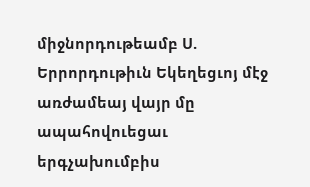միջնորդութեամբ Ս. Երրորդութիւն Եկեղեցւոյ մէջ առժամեայ վայր մը ապահովուեցաւ երգչախումբիս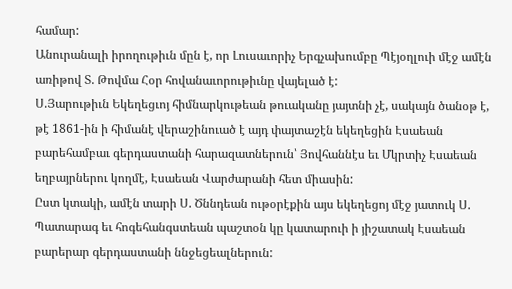համար:
Անուրանալի իրողութիւն մըն է, որ Լուսաւորիչ Երգչախումբը Պէյօղլուի մէջ ամէն առիթով Տ. Թովմա Հօր հովանաւորութիւնը վայելած է:
Ս.Յարութիւն Եկեղեցւոյ հիմնարկութեան թուականը յայտնի չէ, սակայն ծանօթ է, թէ 1861-ին ի հիմանէ վերաշինուած է այդ փայտաշէն եկեղեցին Էսաեան բարեհամբաւ գերդաստանի հարազատներուն՝ Յովհաննէս եւ Մկրտիչ Էսաեան եղբայրներու կողմէ, Էսաեան Վարժարանի հետ միասին:
Ըստ կտակի, ամէն տարի Ս. Ծննդեան ութօրէքին այս եկեղեցոյ մէջ յատուկ Ս. Պատարագ եւ հոգեհանգստեան պաշտօն կը կատարուի ի յիշատակ Էսաեան բարերար գերդաստանի ննջեցեալներուն: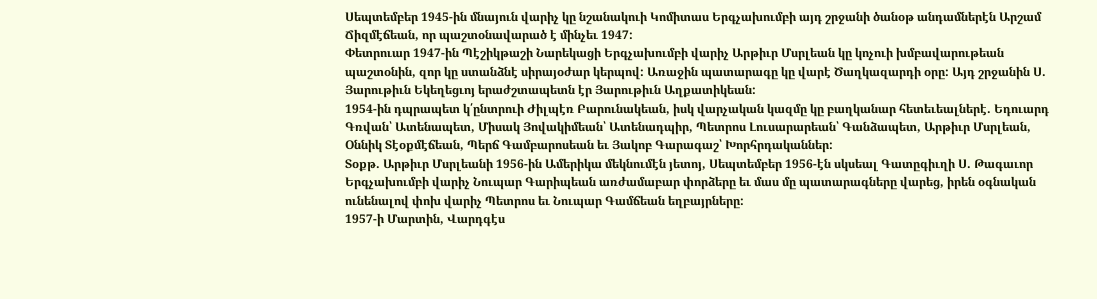Սեպտեմբեր 1945-ին մնայուն վարիչ կը նշանակուի Կոմիտաս Երգչախումբի այդ շրջանի ծանօթ անդամներէն Արշամ Ճիզմէճեան, որ պաշտօնավարած է մինչեւ 1947:
Փետրուար 1947-ին Պէշիկթաշի Նարեկացի Երգչախումբի վարիչ Արթիւր Մսրլեան կը կոչուի խմբավարութեան պաշտօնին, զոր կը ստանձնէ սիրայօժար կերպով: Առաջին պատարագը կը վարէ Ծաղկազարդի օրը: Այդ շրջանին Ս. Յարութիւն Եկեղեցւոյ երաժշտապետն էր Յարութիւն Աղքատիկեան:
1954-ին դպրապետ կ՛ընտրուի Ժիլպէռ Բարունակեան, իսկ վարչական կազմը կը բաղկանար հետեւեալներէ. Եդուարդ Գռվան՝ Ատենապետ, Միսակ Յովակիմեան՝ Ատենադպիր, Պետրոս Լուսարարեան՝ Գանձապետ, Արթիւր Մսրլեան, Օննիկ Տէօքմէճեան, Պերճ Գամբարոսեան եւ Յակոբ Գարագաշ՝ Խորհրդականներ:
Տօքթ. Արթիւր Մսրլեանի 1956-ին Ամերիկա մեկնումէն յետոյ, Սեպտեմբեր 1956-էն սկսեալ Գատըգիւղի Ս. Թագաւոր Երգչախումբի վարիչ Նուպար Գարիպեան առժամաբար փորձերը եւ մաս մը պատարագները վարեց, իրեն օգնական ունենալով փոխ վարիչ Պետրոս եւ Նուպար Գամճեան եղբայրները:
1957-ի Մարտին, Վարդգէս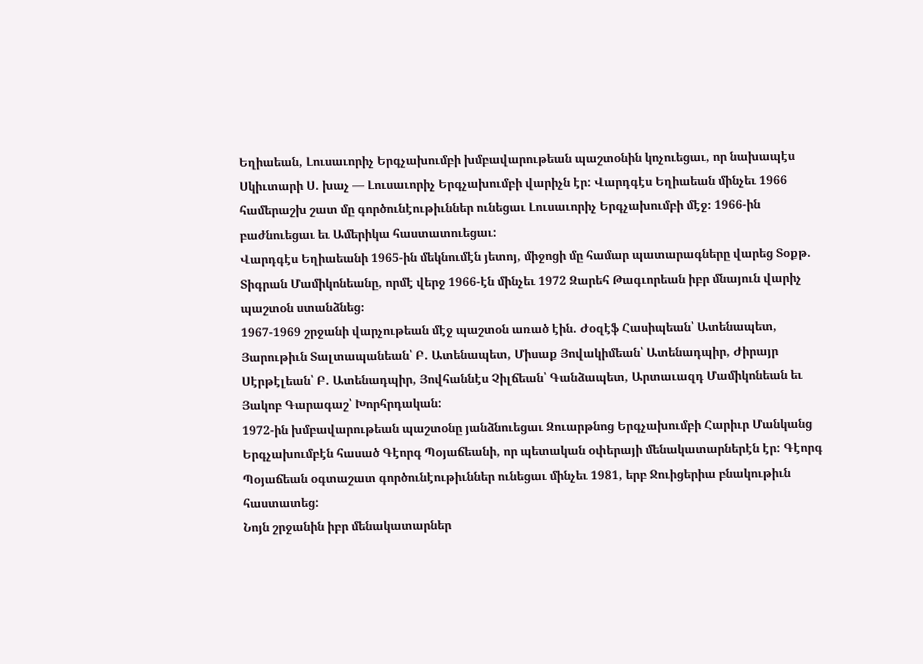Եղիաեան, Լուսաւորիչ Երգչախումբի խմբավարութեան պաշտօնին կոչուեցաւ, որ նախապէս Սկիւտարի Ս. խաչ — Լուսաւորիչ Երգչախումբի վարիչն էր: Վարդգէս Եղիաեան մինչեւ 1966 համերաշխ շատ մը գործունէութիւններ ունեցաւ Լուսաւորիչ Երգչախումբի մէջ։ 1966-ին բաժնուեցաւ եւ Ամերիկա հաստատուեցաւ:
Վարդգէս Եղիաեանի 1965-ին մեկնումէն յետոյ, միջոցի մը համար պատարագները վարեց Տօքթ. Տիգրան Մամիկոնեանը, որմէ վերջ 1966-էն մինչեւ 1972 Զարեհ Թագւորեան իբր մնայուն վարիչ պաշտօն ստանձնեց։
1967-1969 շրջանի վարչութեան մէջ պաշտօն առած էին. Ժօզէֆ Հասիպեան՝ Ատենապետ, Յարութիւն Տալտապանեան՝ Բ. Ատենապետ, Միսաք Յովակիմեան՝ Ատենադպիր, Ժիրայր Սէրթէլեան՝ Բ. Ատենադպիր, Յովհաննէս Չիլճեան՝ Գանձապետ, Արտաւազդ Մամիկոնեան եւ Յակոբ Գարագաշ՝ Խորհրդական:
1972-ին խմբավարութեան պաշտօնը յանձնուեցաւ Զուարթնոց Երգչախումբի Հարիւր Մանկանց Երգչախումբէն հասած Գէորգ Պօյաճեանի, որ պետական օփերայի մենակատարներէն էր: Գէորգ Պօյաճեան օգտաշատ գործունէութիւններ ունեցաւ մինչեւ 1981, երբ Ջուիցերիա բնակութիւն հաստատեց:
Նոյն շրջանին իբր մենակատարներ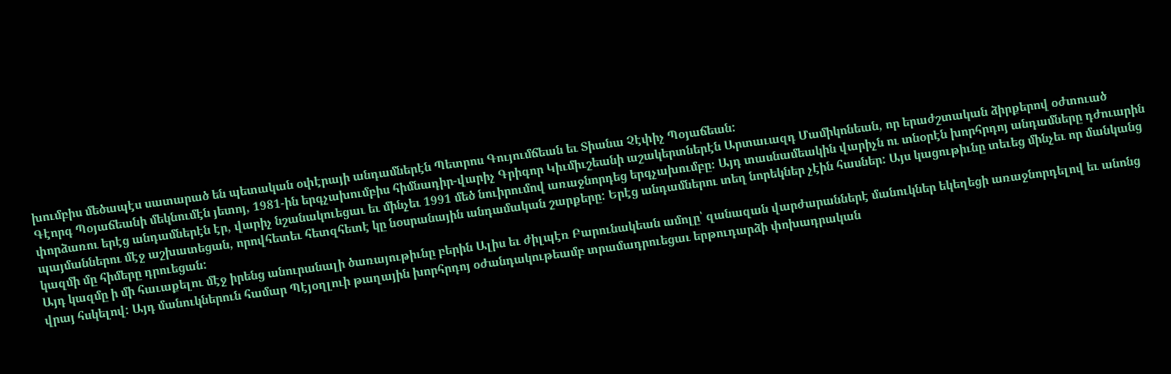խումբիս մեծապէս սատարած են պետական օփէրայի անդամներէն Պետրոս Գույումճեան եւ Տիանա Չէփիչ Պօյաճեան:
Գէորգ Պօյաճեանի մեկնումէն յետոյ, 1981-ին երգչախումբիս հիմնադիր-վարիչ Գրիգոր Կիւմիւշեանի աշակերտներէն Արտաւազդ Մամիկոնեան, որ երաժշտական ձիրքերով օժտուած փորձառու երէց անդամներէն էր, վարիչ նշանակուեցաւ եւ մինչեւ 1991 մեծ նուիրումով առաջնորդեց երգչախումբը։ Այդ տասնամեակին վարիչն ու տնօրէն խորհրդոյ անդամները դժուարին պայմաններու մէջ աշխատեցան, որովհետեւ հետզհետէ կը նօսրանային անդամական շարքերը: Երէց անդամներու տեղ նորեկներ չէին հասներ: Այս կացութիւնը տեւեց մինչեւ որ մանկանց կազմի մը հիմերը դրուեցան:
Այդ կազմը ի մի հաւաքելու մէջ իրենց անուրանալի ծառայութիւնը բերին Ալիս եւ ժիլպէռ Բարունակեան ամոլը՝ զանազան վարժարաններէ մանուկներ եկեղեցի առաջնորդելով եւ անոնց վրայ հսկելով: Այդ մանուկներուն համար Պէյօղլուի թաղային խորհրդոյ օժանդակութեամբ տրամադրուեցաւ երթուդարձի փոխադրական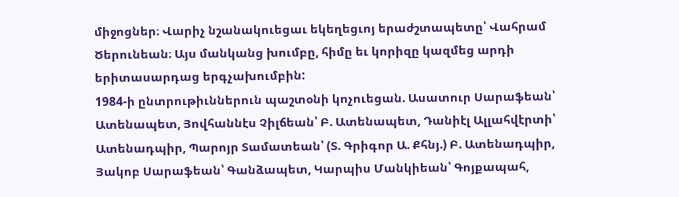միջոցներ։ Վարիչ նշանակուեցաւ եկեղեցւոյ երաժշտապետը՝ Վահրամ Ծերունեան։ Այս մանկանց խումբը, հիմը եւ կորիզը կազմեց արդի երիտասարդաց երգչախումբին:
1984-ի ընտրութիւններուն պաշտօնի կոչուեցան. Ասատուր Սարաֆեան՝ Ատենապետ, Յովհաննէս Չիլճեան՝ Բ. Ատենապետ, Դանիէլ Ալլահվէրտի՝ Ատենադպիր, Պարոյր Տամատեան՝ (Տ. Գրիգոր Ա. Քհնյ.) Բ. Ատենադպիր, Յակոբ Սարաֆեան՝ Գանձապետ, Կարպիս Մանկիեան՝ Գոյքապահ,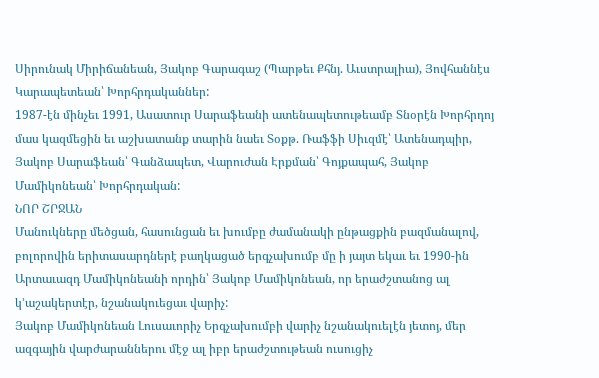Սիրունակ Միրիճանեան, Յակոբ Գարագաշ (Պարթեւ Քհնյ. Աւստրալիա), Յովհաննէս Կարապետեան՝ Խորհրդականներ:
1987-էն մինչեւ 1991, Ասատուր Սարաֆեանի ատենապետութեամբ Տնօրէն Խորհրդոյ մաս կազմեցին եւ աշխատանք տարին նաեւ Տօքթ. Ռաֆֆի Սիւզմէ՝ Ատենադպիր, Յակոբ Սարաֆեան՝ Գանձապետ, Վարուժան Էրքման՝ Գոյքապահ, Յակոբ Մամիկոնեան՝ Խորհրդական:
ՆՈՐ ՇՐՋԱՆ
Մանուկները մեծցան, հասունցան եւ խումբը ժամանակի ընթացքին բազմանալով, բոլորովին երիտասարդներէ բաղկացած երգչախումբ մը ի յայտ եկաւ եւ 1990-ին Արտաւազդ Մամիկոնեանի որդին՝ Յակոբ Մամիկոնեան, որ երաժշտանոց ալ կ՚աշակերտէր, նշանակուեցաւ վարիչ:
Յակոբ Մամիկոնեան Լուսաւորիչ Երգչախումբի վարիչ նշանակուելէն յետոյ, մեր ազգային վարժարաններու մէջ ալ իբր երաժշտութեան ուսուցիչ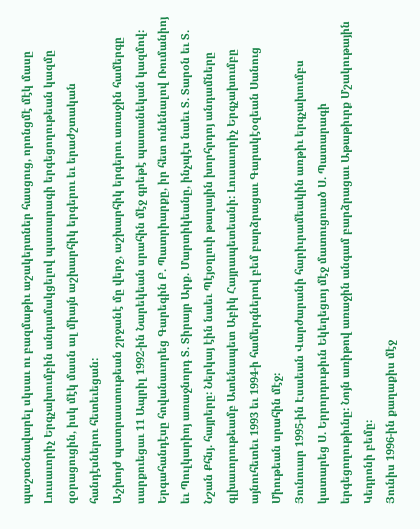պաշտօնավարել սկսաւ ու բազմաթիւ աշակերտներ հասցուց, որոնցմէ մէկ մասը Լուսաւորիչ Երգչախումբին անդամակցելով պատարագի երգեցողութեան կազմը զօրացուցին, իսկ մէկ մասն ալ միայն աշխարհիկ երգերու եւ երաժշտական հանդէսներու հետեւեցան:
Աշխոյժ պատրաստութեան շրջանէ մը վերջ, աշխարհիկ երգերու առաջին համերգը սարքուեցաւ 11 Ապրիլ 1992-ին Նարեկեան սրահին մէջ գրեթէ պատանեկան կազմով։ Երգահանդէսը հովանաւորեց Գարեգին Բ. Պատրիարքը, իր հետ ունենալով Ռումանիոյ եւ Պուլկարիոյ առաջնորդ Տ. Տիրայր Արք. Մարտիկեանը, ինչպէս նաեւ Տ. Տարօն եւ Տ. Նշան Քհնյ. հայրերը։ Ներկայ էին նաեւ Պէյօղլուի թաղային խորհրդոյ անդամները գլխաւորութեամբ Ատենապետ Աբիկ Հայրապետեանի: Լուսաւորիչ Երգչախումբը այնուհետեւ 1993 եւ 1994-ի համերգներով բեմ բարձրացաւ Գարակէօզեան Սանուց Միութեան սրահին մէջ։
Յունուար 1995-ին Էսաեան Վարժարանի հարիւրամեակին առթիւ երգչախումբս կատարեց Ս. Երրորդութիւն Եկեղեցւոյ մէջ մատուցուած Ս. Պատարագի երգեցողութիւնը։ Նոյն առիթով առաջին անգամ բարձրացաւ Աթաթիւրք Մշակութային Կեդրոնի բեմը։
Յունիս 1996-ին քաղաքիս մէջ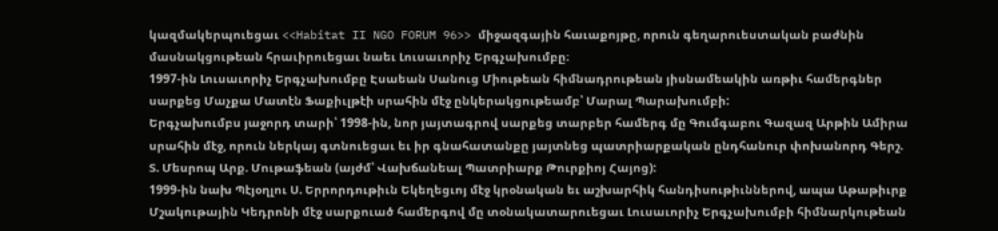կազմակերպուեցաւ <<Habitat II NGO FORUM 96>> միջազգային հաւաքոյթը, որուն գեղարուեստական բաժնին մասնակցութեան հրաւիրուեցաւ նաեւ Լուսաւորիչ Երգչախումբը։
1997-ին Լուսաւորիչ Երգչախումբը Էսաեան Սանուց Միութեան հիմնադրութեան յիսնամեակին առթիւ համերգներ սարքեց Մաչքա Մատէն Ֆաքիւլթէի սրահին մէջ ընկերակցութեամբ՝ Մարալ Պարախումբի:
Երգչախումբս յաջորդ տարի՝ 1998-ին, նոր յայտագրով սարքեց տարբեր համերգ մը Գումգաբու Գազազ Արթին Ամիրա սրահին մէջ, որուն ներկայ գտնուեցաւ եւ իր գնահատանքը յայտնեց պատրիարքական ընդհանուր փոխանորդ Գերշ. Տ. Մեսրոպ Արք. Մութաֆեան (այժմ՝ Վախճանեալ Պատրիարք Թուրքիոյ Հայոց):
1999-ին նախ Պէյօղլու Ս. Երրորդութիւն Եկեղեցւոյ մէջ կրօնական եւ աշխարհիկ հանդիսութիւններով, ապա Աթաթիւրք Մշակութային Կեդրոնի մէջ սարքուած համերգով մը տօնակատարուեցաւ Լուսաւորիչ Երգչախումբի հիմնարկութեան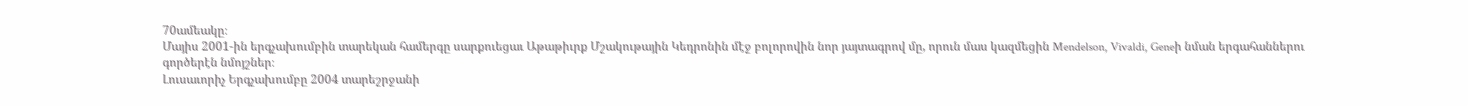70ամեակը։
Մայիս 2001-ին երգչախումբին տարեկան համերգը սարքուեցաւ Աթաթիւրք Մշակութային Կեդրոնին մէջ բոլորովին նոր յայտագրով մը, որուն մաս կազմեցին Mendelson, Vivaldi, Geneի նման երգահաններու գործերէն նմոյշներ։
Լուսաւորիչ Երգչախումբը 2004 տարեշրջանի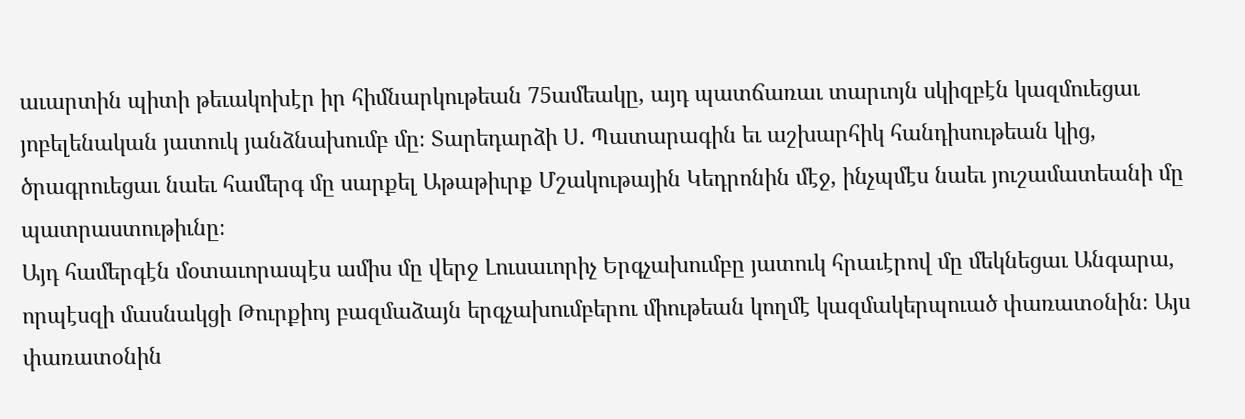աւարտին պիտի թեւակոխէր իր հիմնարկութեան 75ամեակը, այդ պատճառաւ տարւոյն սկիզբէն կազմուեցաւ յոբելենական յատուկ յանձնախումբ մը։ Տարեդարձի Ս. Պատարագին եւ աշխարհիկ հանդիսութեան կից, ծրագրուեցաւ նաեւ համերգ մը սարքել Աթաթիւրք Մշակութային Կեդրոնին մէջ, ինչպմէս նաեւ յուշամատեանի մը պատրաստութիւնը։
Այդ համերգէն մօտաւորապէս ամիս մը վերջ Լուսաւորիչ Երգչախումբը յատուկ հրաւէրով մը մեկնեցաւ Անգարա, որպէսզի մասնակցի Թուրքիոյ բազմաձայն երգչախումբերու միութեան կողմէ կազմակերպուած փառատօնին։ Այս փառատօնին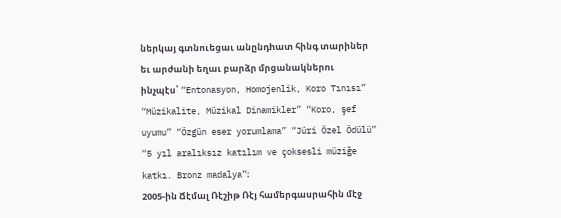ներկայ գտնուեցաւ անընդhատ հինգ տարիներ եւ արժանի եղաւ բարձր մրցանակներու ինչպէս՝ “Entonasyon, Homojenlik, Koro Tınısı” “Müzikalite, Müzikal Dinamikler” “Koro, şef uyumu” “Özgün eser yorumlama” “Jüri Özel Ödülü” “5 yıl aralıksız katılım ve çoksesli müziğe katkı. Bronz madalya”։
2005-ին Ճէմալ Ռէշիթ Ռէյ համերգասրահին մէջ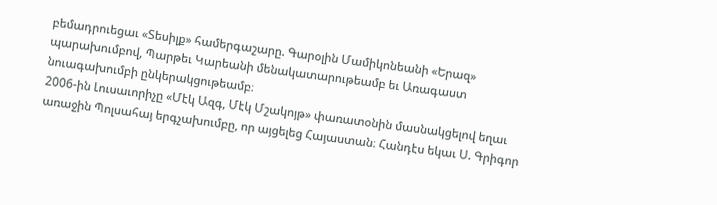բեմադրուեցաւ «Տեսիլք» համերգաշարը. Գարօլին Մամիկոնեանի «Երազ» պարախումբով, Պարթեւ Կարեանի մենակատարութեամբ եւ Առագաստ նուագախումբի ընկերակցութեամբ։
2006-ին Լուսաւորիչը «Մէկ Ազգ, Մէկ Մշակոյթ» փառատօնին մասնակցելով եղաւ առաջին Պոլսահայ երգչախումբը, որ այցելեց Հայաստան։ Հանդէս եկաւ Ս. Գրիգոր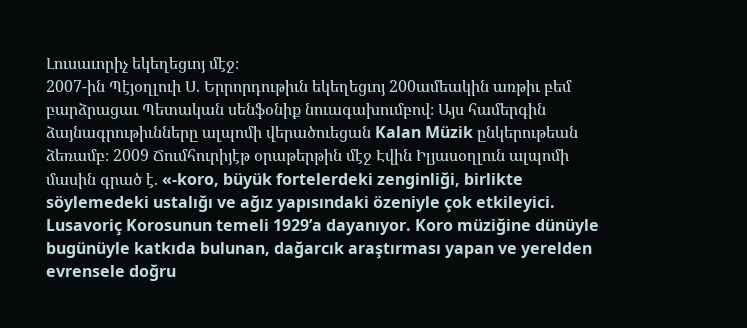Լուսաւորիչ եկեղեցւոյ մէջ։
2007-ին Պէյօղլուի Ս. Երրորդութիւն եկեղեցւոյ 200ամեակին առթիւ բեմ բարձրացաւ Պետական սենֆօնիք նուագախումբով։ Այս համերգին ձայնագրութիւնները ալպոմի վերածուեցան Kalan Müzik ընկերութեան ձեռամբ։ 2009 Ճումհուրիյէթ օրաթերթին մէջ Էվին Իլյասօղլուն ալպոմի մասին գրած է. «-koro, büyük fortelerdeki zenginliği, birlikte söylemedeki ustalığı ve ağız yapısındaki özeniyle çok etkileyici. Lusavoriç Korosunun temeli 1929’a dayanıyor. Koro müziğine dünüyle bugünüyle katkıda bulunan, dağarcık araştırması yapan ve yerelden evrensele doğru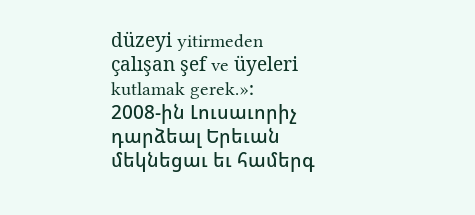düzeyi yitirmeden çalışan şef ve üyeleri kutlamak gerek.»։
2008-ին Լուսաւորիչ դարձեալ Երեւան մեկնեցաւ եւ համերգ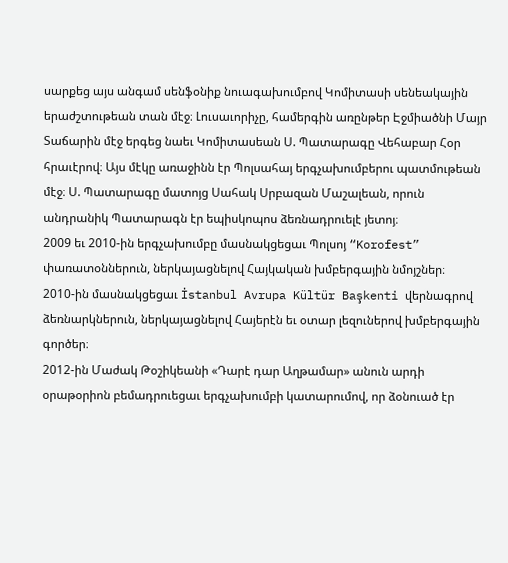սարքեց այս անգամ սենֆօնիք նուագախումբով Կոմիտասի սենեակային երաժշտութեան տան մէջ։ Լուսաւորիչը, համերգին առընթեր Էջմիածնի Մայր Տաճարին մէջ երգեց նաեւ Կոմիտասեան Ս. Պատարագը Վեհաբար Հօր հրաւէրով։ Այս մէկը առաջինն էր Պոլսահայ երգչախումբերու պատմութեան մէջ։ Ս. Պատարագը մատոյց Սահակ Սրբազան Մաշալեան, որուն անդրանիկ Պատարագն էր եպիսկոպոս ձեռնադրուելէ յետոյ։
2009 եւ 2010-ին երգչախումբը մասնակցեցաւ Պոլսոյ “Korofest” փառատօններուն, ներկայացնելով Հայկական խմբերգային նմոյշներ։
2010-ին մասնակցեցաւ İstanbul Avrupa Kültür Başkenti վերնագրով ձեռնարկներուն, ներկայացնելով Հայերէն եւ օտար լեզուներով խմբերգային գործեր։
2012-ին Մաժակ Թօշիկեանի «Դարէ դար Աղթամար» անուն արդի օրաթօրիոն բեմադրուեցաւ երգչախումբի կատարումով, որ ձօնուած էր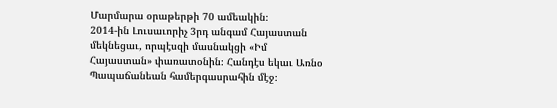Մարմարա օրաթերթի 70 ամեակին։
2014-ին Լուսաւորիչ 3րդ անգամ Հայաստան մեկնեցաւ, որպէսզի մասնակցի «Իմ Հայաստան» փառատօնին։ Հանդէս եկաւ Առնօ Պապաճանեան համերգասրահին մէջ։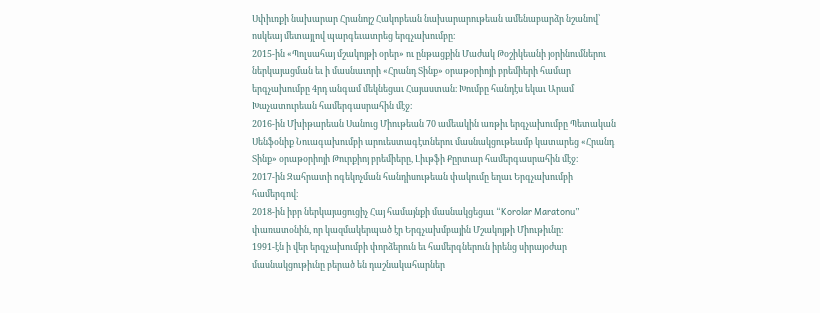Սփիւռքի նախարար Հրանոյշ Հակոբեան նախարարութեան ամենաբարձր նշանով՝ ոսկեայ մետայլով պարգեւատրեց երգչախումբը։
2015-ին «Պոլսահայ մշակոյթի օրեր» ու ընթացքին Մաժակ Թօշիկեանի յօրինումներու ներկայացման եւ ի մասնաւորի «Հրանդ Տինք» օրաթօրիոյի բրեմիերի համար երգչախումբը 4րդ անգամ մեկնեցաւ Հայաստան։ Խումբը հանդէս եկաւ Արամ Խաչատուրեան համերգասրահին մէջ։
2016-ին Մխիթարեան Սանուց Միութեան 70 ամեակին առթիւ երգչախումբը Պետական Սենֆօնիք Նուագախումբի արուեստագէտներու մասնակցութեամբ կատարեց «Հրանդ Տինք» օրաթօրիոյի Թուրքիոյ բրեմիերը, Լիւթֆի Քըրտար համերգասրահին մէջ։
2017-ին Զահրատի ոգեկոչման հանդիսութեան փակումը եղաւ Երգչախումբի համերգով։
2018-ին իբր ներկայացուցիչ Հայ համայնքի մասնակցեցաւ “Korolar Maratonu” փառատօնին, որ կազմակերպած էր Երգչախմբային Մշակոյթի Միութիւնը։
1991-էն ի վեր երգչախումբի փորձերուն եւ համերգներուն իրենց սիրայօժար մասնակցութիւնը բերած են դաշնակահարներ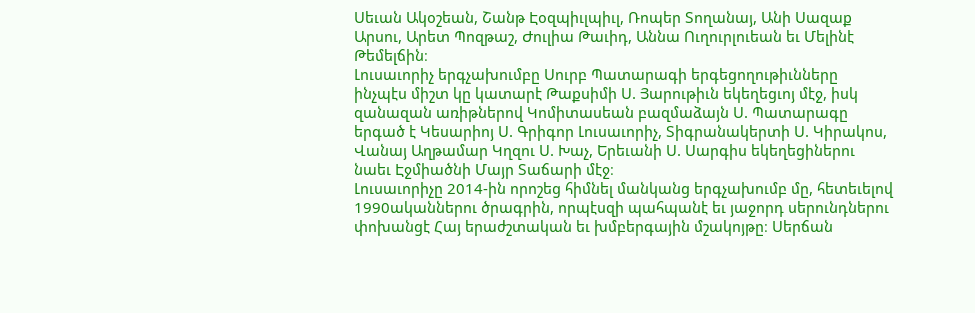Սեւան Ակօշեան, Շանթ Էօզպիւլպիւլ, Ռոպեր Տողանայ, Անի Սազաք Արսու, Արետ Պոզթաշ, Ժուլիա Թաւիդ, Աննա Ուղուրլուեան եւ Մելինէ Թեմելճին։
Լուսաւորիչ երգչախումբը Սուրբ Պատարագի երգեցողութիւնները ինչպէս միշտ կը կատարէ Թաքսիմի Ս. Յարութիւն եկեղեցւոյ մէջ, իսկ զանազան առիթներով Կոմիտասեան բազմաձայն Ս. Պատարագը երգած է Կեսարիոյ Ս. Գրիգոր Լուսաւորիչ, Տիգրանակերտի Ս. Կիրակոս, Վանայ Աղթամար Կղզու Ս. Խաչ, Երեւանի Ս. Սարգիս եկեղեցիներու նաեւ Էջմիածնի Մայր Տաճարի մէջ։
Լուսաւորիչը 2014-ին որոշեց հիմնել մանկանց երգչախումբ մը, հետեւելով 1990ականներու ծրագրին, որպէսզի պահպանէ եւ յաջորդ սերունդներու փոխանցէ Հայ երաժշտական եւ խմբերգային մշակոյթը։ Սերճան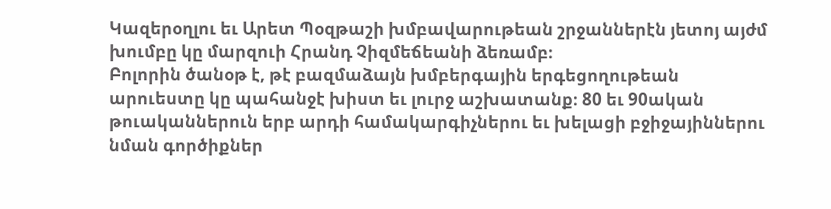Կազերօղլու եւ Արետ Պօզթաշի խմբավարութեան շրջաններէն յետոյ այժմ խումբը կը մարզուի Հրանդ Չիզմեճեանի ձեռամբ։
Բոլորին ծանօթ է, թէ բազմաձայն խմբերգային երգեցողութեան արուեստը կը պահանջէ խիստ եւ լուրջ աշխատանք։ 80 եւ 90ական թուականներուն երբ արդի համակարգիչներու եւ խելացի բջիջայիններու նման գործիքներ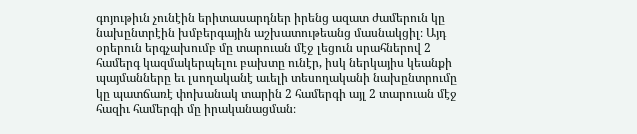գոյութիւն չունէին երիտասարդներ իրենց ազատ ժամերուն կը նախընտրէին խմբերգային աշխատութեանց մասնակցիլ։ Այդ օրերուն երգչախումբ մը տարուան մէջ լեցուն սրահներով 2 համերգ կազմակերպելու բախտը ունէր, իսկ ներկայիս կեանքի պայմանները եւ լսողականէ աւելի տեսողականի նախընտրումը կը պատճառէ փոխանակ տարին 2 համերգի այլ 2 տարուան մէջ հազիւ համերգի մը իրականացման։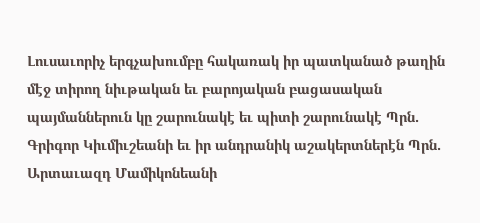Լուսաւորիչ երգչախումբը հակառակ իր պատկանած թաղին մէջ տիրող նիւթական եւ բարոյական բացասական պայմաններուն կը շարունակէ եւ պիտի շարունակէ Պրն. Գրիգոր Կիւմիւշեանի եւ իր անդրանիկ աշակերտներէն Պրն. Արտաւազդ Մամիկոնեանի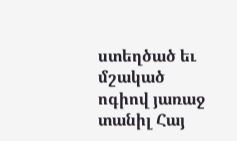ստեղծած եւ մշակած ոգիով յառաջ տանիլ Հայ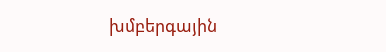խմբերգային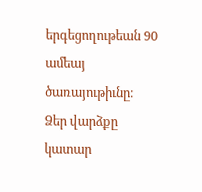երգեցողութեան 90 ամեայ ծառայութիւնը։
Ձեր վարձքը կատար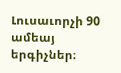Լուսաւորչի 90 ամեայ երգիչներ։